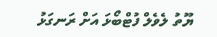ޔޫތު ލެވެލް ފުޓްބޯޅަ އަށް ރަނގަޅު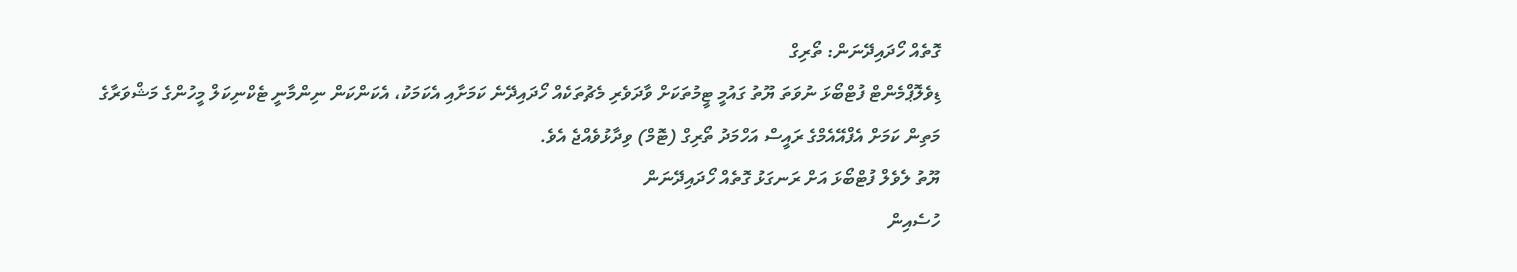ގޮތެއް ހޯދައިދޭނަން: ތޯރިގް
ޑިވެލޮޕްމެންޓް ފުޓްބޯޅަ ނުވަތަ ޔޫތު ގައުމީ ޓީމުތަކަށް ވާދަވެރި މެޗުތަކެއް ހޯދައިދޭނެ ކަމަށާއި އެކަމަކު، އެކަންކަން ނިންމާނީ ޓެކްނިކަލް މީހުންގެ މަޝްވަރާގެ މަތިން ކަމަށް އެފްއޭއެމްގެ ރައީސް އަހްމަދު ތޯރިގް (ޓޮމް) ވިދާޅުވެއްޖެ އެވެ.
ޔޫތު ލެވެލް ފުޓްބޯޅަ އަށް ރަނގަޅު ގޮތެއް ހޯދައިދޭނަން
ހުސެއިން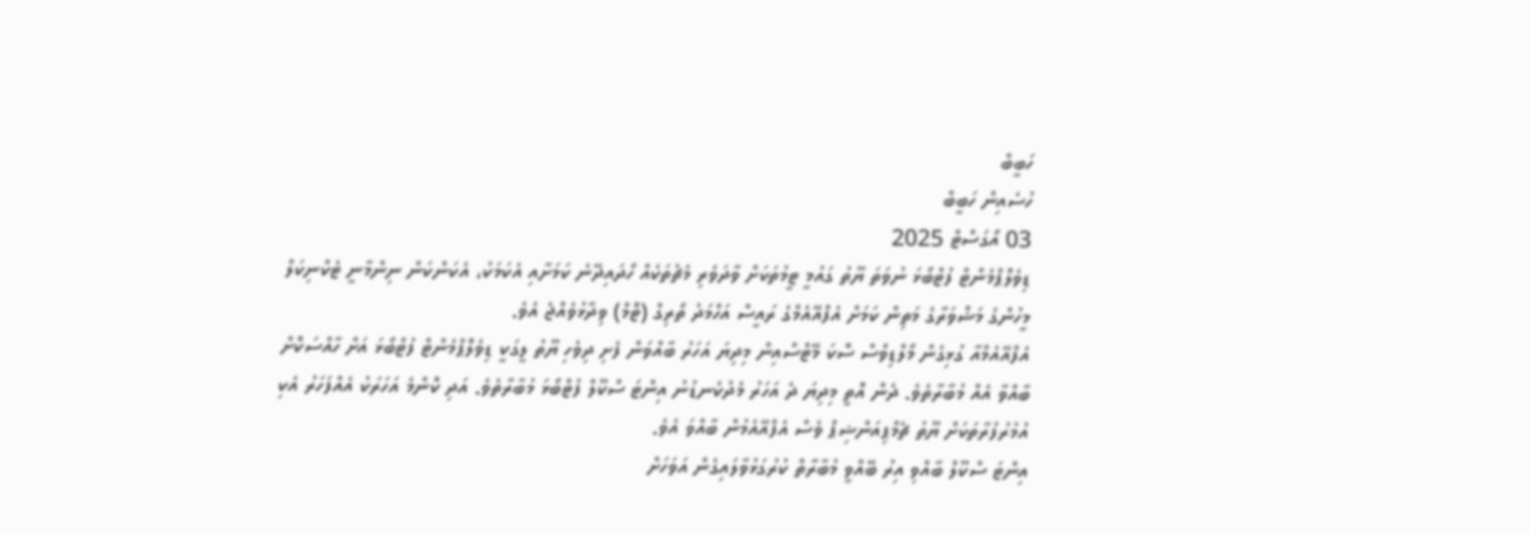ހަބީބް
ހުސެއިން ހަބީބް
03 އޯގަސްޓް 2025
ޑިވެލޮޕްމެންޓް ފުޓްބޯޅަ ނުވަތަ ޔޫތު ގައުމީ ޓީމުތަކަށް ވާދަވެރި މެޗުތަކެއް ހޯދައިދޭނެ ކަމަށާއި އެކަމަކު، އެކަންކަން ނިންމާނީ ޓެކްނިކަލް މީހުންގެ މަޝްވަރާގެ މަތިން ކަމަށް އެފްއޭއެމްގެ ރައީސް އަހްމަދު ތޯރިގް (ޓޮމް) ވިދާޅުވެއްޖެ އެވެ.
އެފްއޭއެމްއާ ގުޅިގެން މޯލްޑިވްސް ސޮކަ މޭޓްސްއިން މިދިޔަ އަހަރު ބާއްވަން ފެށި ދިވެހި ޔޫތު ލީގަކީ ޑިވެލޮޕްމެންޓް ފުޓްބޯޅަ އަށް ހާއްސަކޮށް ބާއްވާ އެއް މުބާރާތެވެ. ދެން އޮތީ މިދިޔަ ދެ އަހަރު މެދުކެނޑުނު އިންޓަ ސްކޫލް ފުޓްބޯޅަ މުބާރާތެވެ. އަދި ކޮންމެ އަހަރަކު އެއްފަހަރު އެކި އުމުރުފުރާތަކަށް ޔޫތު ޗެމްޕިއަންޝިޕް ވެސް އެފްއޭއެމުން ބާއްވަ އެވެ.
އިންޓަ ސްކޫލް ބާއްވި އިރު ބޭއްވީ މުބާރާތް ކުރުގަޅުވާލައިގެން އަވަހަށް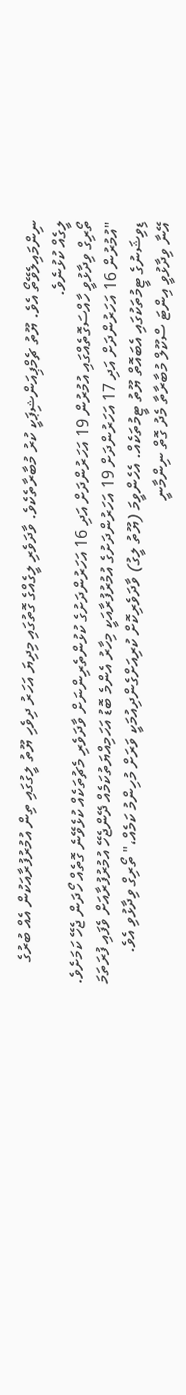ނިންމައިލެވޭތޯ އެވެ. ޔޫތު ޗެމްޕިއަންޝިޕަކީ ކުރު މުބާރާތެކެވެ. ވާދަވެރި ލީގެއްގެ ގޮތުގައި މިދިޔަ އަހަރު ދިވެހި ޔޫތު ލީގުގައި ތިން އުމުރުފުރާއަކުން އެއް ބުރުގެ ލީގެއް ކުޅުނެވެ.
ތޯރިގް ވިދާޅުވީ ހާއްސަގޮތެއްގައި އުމުރުން 19 އަހަރުންދަށް އަދި 16 އަހަރުންދަށުގެ ކުޅުންތެރިންނަށް ވާދަވެރި މެޗުތަކެއް ކުޅެވޭނެ ގޮތެއް ހޯދަން ޖެހޭ ކަމަށެވެ.
"އުމުރުން 16 އަހަރުންދަށް އަދި 17 އަހަރުންދަށް 19 އަހަރުންދަށުގެ އުމުރުފުރާއަކީ މިހާރު އެންމެ ބޮޑު އަހަމިއްޔަތުކަމެއް ދޭންޖެހޭ އުމުރުފުރާއަށް ވެފައި ފުރަތަމަ ޑިވިޝަނުގެ ޓީމުތަކުގައި އެބައޮތް ޔޫތު ޓީމުތަކެއް. އެހެންވީމަ (ޔޫތު ލީގު) ވާދަވެރިކޮށް ކުރިއަށްގެންދިއުމަކީ ވަރަށް މުހިންމު ކަމެއް،" ތޯރިގް ވިދާޅުވި އެވެ.
އޭނާ ވިދާޅުވީ އިންޓަ ސްކޫލް މުބާރާތާ މެދު ގޮތް ނިންމާނީ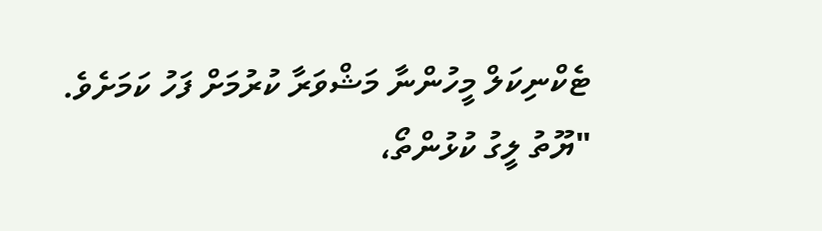ޓެކްނިކަލް މީހުންނާ މަޝްވަރާ ކުރުމަށް ފަހު ކަމަށެވެ.
"ޔޫތު ލީގު ކުޅުންތޯ،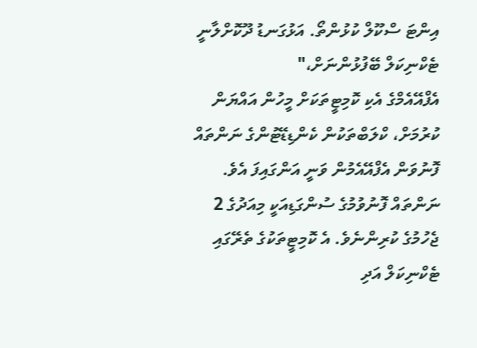އިންޓަ ސްކޫލް ކުޅުންތޯ. އަޅުގަނޑު ދޫކޮށްލާނީ ޓެކްނިކަލް ބޭފުޅުންނަށް،"
އެފްއޭއެމްގެ އެކި ކޮމިޓީތަކަށް މީހުން އައްޔަން ކުރުމަށް، ކްލަބްތަކުން ކެންޑިޑޭޓުންގެ ނަންތައް ފޮނުވަން އެފްއޭއެމުން ވަނީ އަންގައިފަ އެވެ. ނަންތައް ފޮނުވުމުގެ ސުންގަޑިއަކީ މިއަދުގެ 2 ޖެހުމުގެ ކުރިންނެވެ. އެ ކޮމިޓީތަކުގެ ތެރޭގައި ޓެކްނިކަލް އަދި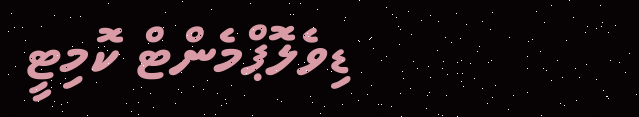ޑިވެލޮޕްމެންޓް ކޮމިޓީ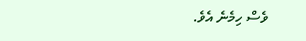ވެސް ހިމެނެ އެވެ.